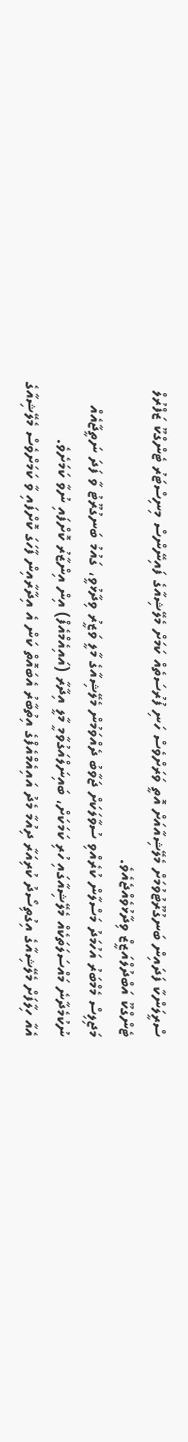ސްރީލަންކާ ފަދައިން ބަނގުރޫޓުވުމަށް މެލޭޝިއާއަށް އޮތީ ވަރަށްވެސް ހަނި ފުރުސަތެއް ކަމަށް މެލޭޝިއާގެ ފައިނޭންސް މިނިސްޓަރު ޓެންގްކޫ ޒަފްރުލް ޓެންގްކޫ އަބްދުލްއަޒީޒް ވިދާޅުވެއްޖެއެވެ.
މަޖިލިސް މެމްބަރު އަހުމަދު މަސްލާން ކުރެއްވި ސުވާލަކަށް ޖަވާބު ދެއްވަމުން މެލޭޝިއާގެ މާލީ ވަޒީރު ވިދާޅުވީ، ގައުމު ބަނގުރޫޓު ވާ ފަދަ ނަތީޖާއެއް ނުކުމެދާނެ މައްސަލަތަކެއް މެލޭޝިއާގައި ހުރި ކަމަކަށް، ބައިނަލްއަގުވާމީ މާލީ އިދާރާ (އައިއެމްއެފް) އިން އިންޒާރު ކޮށްފައި ނުވާ ކަމަށެވެ.
އެއާ ހިލާފަށް މެލޭޝިއާގެ އިގުތިސޯދު ކުރިއަރާ ދިއުމާ މެދު އައިއެމްއެފްގެ އިތުބާރު އެބައޮތް ކަން އެ އިދާރާއިން ފާހަގަ ކޮށްފައި ވާ ކަމަށްވެސް މެލޭޝިއާގެ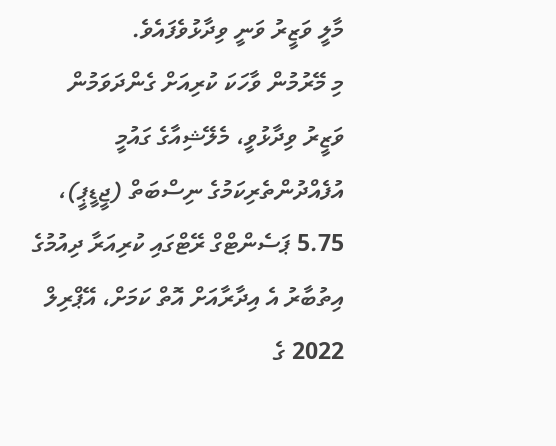މާލީ ވަޒީރު ވަނީ ވިދާޅުވެފައެވެ.
މި މޭރުމުން ވާހަކަ ކުރިއަށް ގެންދަވަމުން ވަޒީރު ވިދާޅުވީ، މެލޭޝިއާގެ ގައުމީ އުފެއްދުންތެރިކަމުގެ ނިސްބަތް (ޖީޑީޕީ)، 5.75 ޕަސެންޓްގް ރޭޓްގައި ކުރިއަރާ ދިއުމުގެ އިތުބާރު އެ އިދާރާއަށް އޮތް ކަމަށް، އޭޕްރިލް 2022 ގެ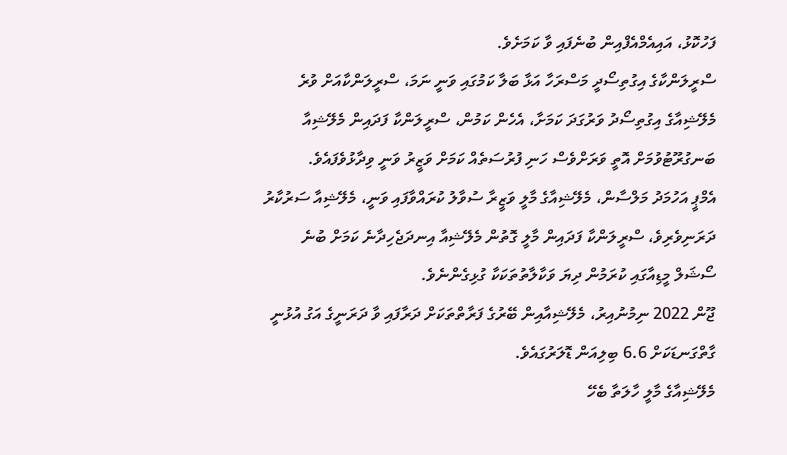ފަހުކޮޅު، އައިއެމްއެފްއިން ބުނެފައި ވާ ކަމަށެވެ.
ސްރީލަންކާގެ އިގުތިސޯދީ މަސްރަހާ އަޅާ ބަލާ ކަމުގައި ވަނީ ނަމަ، ސްރީލަންކާއަށް ވުރެ މެލޭޝިއާގެ އިގުތިސޯދު ވަރުގަދަ ކަމަށާ، އެހެން ކަމުން، ސްރީލަންކާ ފަދައިން މެލޭޝިއާ ބަނގުރޫޓުވުމަށް އޮތީ ވަރަށްވެސް ހަނި ފުރުސަތެއް ކަމަށް ވަޒީރު ވަނީ ވިދާޅުވެފައެވެ.
އެމްޕީ އަހުމަދު މަލްސާން، މެލޭޝިއާގެ މާލީ ވަޒީރާ ސުވާލު ކުރައްވާފައި ވަނީ، މެލޭޝިއާ ސަރުކާރު ދަރަނިވެރިވެ، ސްރީލަންކާ ފަދައިން މާލީ ގޮތުން މެލޭޝިއާ އިނދަޖެހިދާނެ ކަމަށް ބުނެ ސޯޝަލް މީޑިއާގައި ކުރަމުން ދިޔަ ވަކާލާތުތަކަކާ ގުޅިގެންނެވެ.
ޖޫން 2022 ނިމުނުއިރު، މެލޭޝިއާއިން ބޭރުގެ ފަރާތްތަކަށް ދަރާފައި ވާ ދަރަނީގެ އަގު އުޅުނީ ގާތްގަނޑަކަށް 6.6 ބިލިއަން ޑޮލަރުގައެވެ.
މެލޭޝިއާގެ މާލީ ހާލަތާ ބެހޭ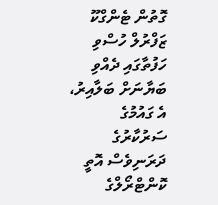ގޮތުން ޓެންގްކޫ ޒަފްރުލް ހުސްވި ހަފުތާގައި ދެއްވި ބަޔާނަށް ބަލާއިރު، އެ ގައުމުގެ ސަރުކާރުގެ ދަރަނިވެސް އޮތީ ކޮންޓްރޯލްގެ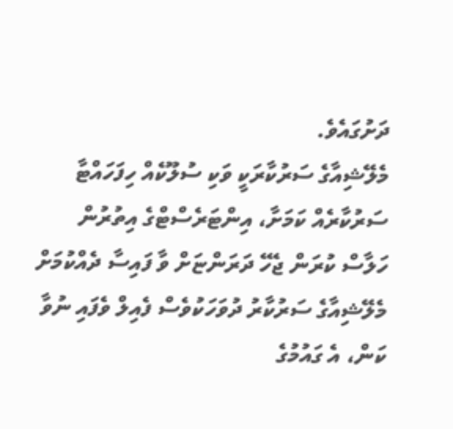ދަށުގައެވެ.
މެލޭޝިއާގެ ސަރުކާރަކީ ވަކި ސުލޫކެއް ހިފަހައްޓާ ސަރުކާރެއް ކަމަށާ، އިންޓަރެސްޓްގެ އިތުރުން ހަލާސް ކުރަން ޖެހޭ ދަރަންޏަށް ވާ ފައިސާ ދެއްކުމަށް މެލޭޝިއާގެ ސަރުކާރު ދުވަހަކުވެސް ފެއިލް ވެފައި ނުވާ ކަން، އެ ގައުމުގެ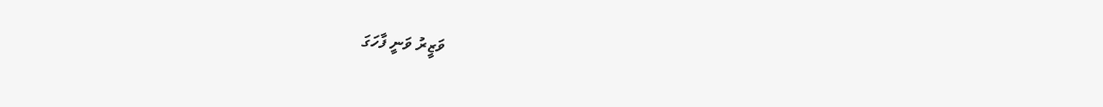ވަޒީރު ވަނީ ފާހަގަ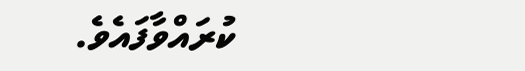ކުރައްވާފައެވެ.